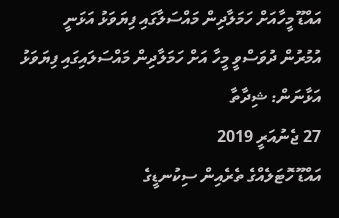އައްޑޫ މީހާއަށް ހަމަލާދިން މައްސަލާގައި ފިޔަވަޅު އަޅަނީ
އުމުރުން ދުވަސްވީ މީހާ އަށް ހަމަލާދިން މައްސަލައިގައި ފިޔަވަޅު އަޅާނަން: ޝިދާތާ
27 ޖެނުއަރީ 2019
އައްޑޫ ހޮޓަލެއްގެ ތެރެއިން ސިކުނޑީގެ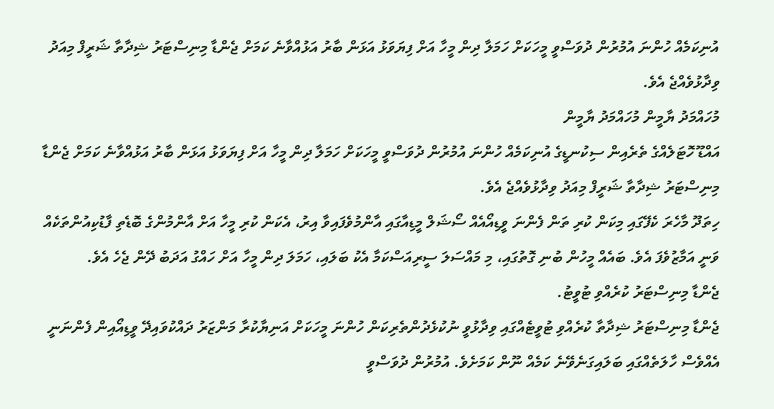އުނިކަމެއް ހުންނަ އުމުރުން ދުވަސްވީ މީހަކަށް ހަމަލާ ދިން މީހާ އަށް ފިޔަވަޅު އަޅަން ބާރު އަޅުއްވާނެ ކަމަށް ޖެންޑާ މިނިސްޓަރު ޝިދާތާ ޝަރީފް މިއަދު ވިދާޅުވެއްޖެ އެވެ.
މުހައްމަދު ޔާމީން މުހައްމަދު ޔާމީން
އައްޑޫ ހޮޓަލެއްގެ ތެރެއިން ސިކުނޑީގެ އުނިކަމެއް ހުންނަ އުމުރުން ދުވަސްވީ މީހަކަށް ހަމަލާ ދިން މީހާ އަށް ފިޔަވަޅު އަޅަން ބާރު އަޅުއްވާނެ ކަމަށް ޖެންޑާ މިނިސްޓަރު ޝިދާތާ ޝަރީފް މިއަދު ވިދާޅުވެއްޖެ އެވެ.
ހިތަދޫ މާހެރަ ކެފޭގައި މިކަން ކުރި ތަން ފެންނަ ވީޑިއޯއެއް ސޯޝަލް މީޑިއާގައި އާންމުވެފައިވާ އިރު، އެކަން ކުރި މީހާ އަށް އާންމުންގެ ބޮޑެތި ފާޑުކިއުންތަކެއް ވަނީ އަމާޒުވެފަ އެވެ. ބައެއް މީހުން ބުނި ގޮތުގައި، މި މައްސަލަ ސީރިއަސްކަމާ އެކު ބަލައި، ހަމަލަ ދިން މީހާ އަށް ހައްގު އަދަބު ދޭން ޖެހެ އެވެ.
ޖެންޑާ މިނިސްޓަރު ކުރެއްވި ޓުވީޓު.
ޖެންޑާ މިނިސްޓަރު ޝިދާތާ ކުރެއްވި ޓުވީޓެއްގައި ވިދާޅުވީ ނުކުޅެދުންތެރިކަން ހުންނަ މީހަކަށް އަނިޔާކުރާ މަންޒަރު ދައްކުވައިދޭ ވީޑިއޯއިން ފެންނަނީ އެއްވެސް ހާލަތެއްގައި ބަލައިގަނެވޭނެ ކަމެއް ނޫން ކަމަށެވެ. އުމުރުން ދުވަސްވީ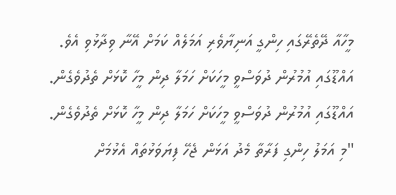މީހާއާ ދޭތެރޭގައި ހިންގީ އަނިޔާވެރި އަމަލެއް ކަމަށް އޭނާ ވިދާޅުވި އެވެ.
އައްޑޫގައި އުމުރުން ދުވަސްވީ މީހަކަށް ހަމަލާ ދިން މީހާ ކޮޅަށް ތެދުވެގެން.
އައްޑޫގައި އުމުރުން ދުވަސްވީ މީހަކަށް ހަމަލާ ދިން މީހާ ކޮޅަށް ތެދުވެގެން.
"މި އަމަލު ހިންގި ފަރާތާ މެދު އަޅަން ޖެހޭ ފިޔަވަޅުތައް އެޅުމަށް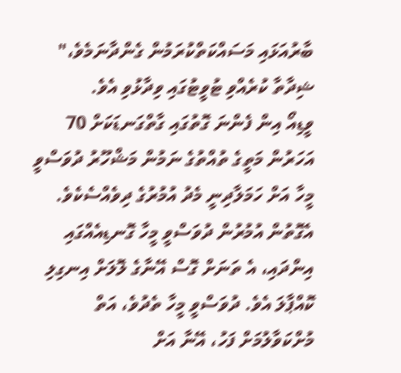ބާރުއަޅައި މަސައްކަތްކުރަމުން ގެންދާނަމެވެ،" ޝިދާތާ ކުރެއްވި ޓުވީޓުގައި ވިދާޅުވި އެވެ.
ވީޑިއޯ އިން ފެންނަ ގޮތުގައި ގާތްގަނޑަކަށް 70 އަހަރުން މަތީގެ ތުއްތުގެ ނަމުން މަޝްހޫރު ދުވަސްވީ މީހާ އަށް ހަމަލާދިނީ މެދު އުމުރުގެ ދިވެއްސެކެވެ. އެގޮތުން އުމުރުން ދުވަސްވީ މީހާ ގޮނޑިއެއްގައި އިންދައި، އެ ތަނަށް ގޮސް އޭނާގެ ލޮލަށް އިނގިލި ކޮއްޕާލަ އެވެ. ދުވަސްވީ މީހާ ތެދުވެ، އަތް މުށްކަވާލުމަށް ފަހު، އޭނާ އަށް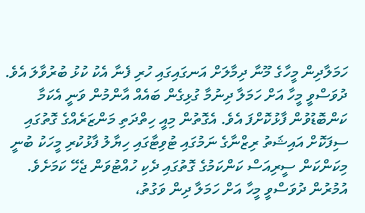ހަމަލާދިން މީހާގެ މޫނާ ދިމާލަށް އަނގައިގައި ހުރި ފެނާ އެކު ކުޅު ބުރުވާލަ އެވެ.
ދުވަސްވީ މީހާ އަށް ހަމަލާ ދިނުމާ ގުޅިގެން ބައެއް އާންމުން ވަނީ އެކަމާ ކަންބޮޑުވުން ފާޅުކޮށްފަ އެވެ. އެގޮތުން މިއީ ހިތްދަތި މަންޒަރެއްގެ ގޮތުގައި ސިފަކޮށް އައިޝަތު ރިޒްނާގެ ނަމުގައި ޓުވިޓާގައި ހިޔާލު ފާޅުކުރި މީހަކު ބުނީ މިކަންކަން ސީރިއަސް ކަންކަމުގެ ގޮތުގައި ދެކި ހުއްޓުވަން ޖެހޭ ކަމަށެވެ.
އުމުރުން ދުވަސްވީ މީހާ އަށް ހަމަލާ ދިން ވަގުތު،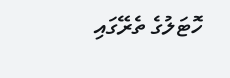ހޮޓަލުގެ ތެރޭގައި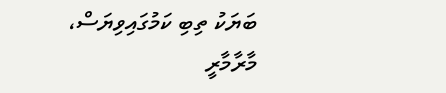ބަޔަކު ތިބި ކަމުގައިވިޔަސް، މާރާމާރީ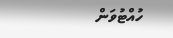ހުއްޓުވަން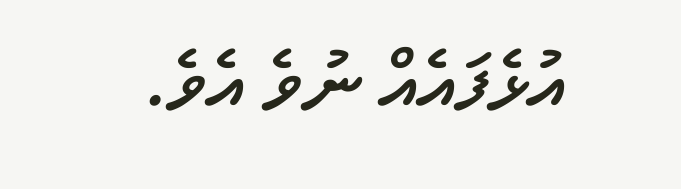އުޅެފައެއް ނުވެ އެވެ.